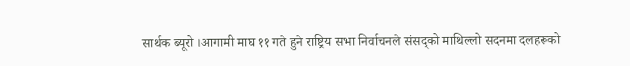सार्थक ब्यूरो ।आगामी माघ ११ गते हुने राष्ट्रिय सभा निर्वाचनले संसद्को माथिल्लो सदनमा दलहरूको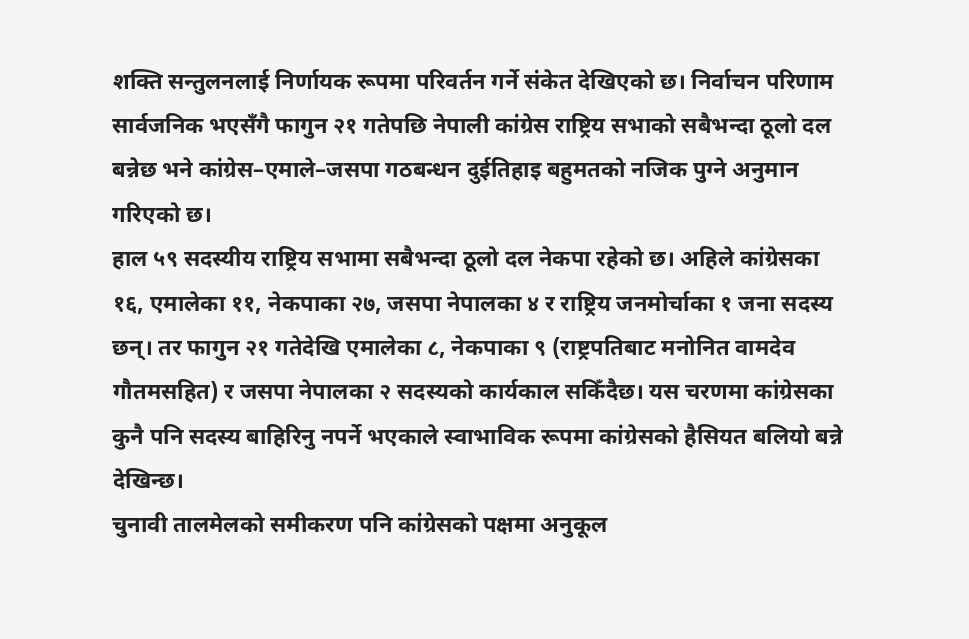शक्ति सन्तुलनलाई निर्णायक रूपमा परिवर्तन गर्ने संकेत देखिएको छ। निर्वाचन परिणाम सार्वजनिक भएसँगै फागुन २१ गतेपछि नेपाली कांग्रेस राष्ट्रिय सभाको सबैभन्दा ठूलो दल बन्नेछ भने कांग्रेस–एमाले–जसपा गठबन्धन दुईतिहाइ बहुमतको नजिक पुग्ने अनुमान गरिएको छ।
हाल ५९ सदस्यीय राष्ट्रिय सभामा सबैभन्दा ठूलो दल नेकपा रहेको छ। अहिले कांग्रेसका १६, एमालेका ११, नेकपाका २७, जसपा नेपालका ४ र राष्ट्रिय जनमोर्चाका १ जना सदस्य छन्। तर फागुन २१ गतेदेखि एमालेका ८, नेकपाका ९ (राष्ट्रपतिबाट मनोनित वामदेव गौतमसहित) र जसपा नेपालका २ सदस्यको कार्यकाल सकिँदैछ। यस चरणमा कांग्रेसका कुनै पनि सदस्य बाहिरिनु नपर्ने भएकाले स्वाभाविक रूपमा कांग्रेसको हैसियत बलियो बन्ने देखिन्छ।
चुनावी तालमेलको समीकरण पनि कांग्रेसको पक्षमा अनुकूल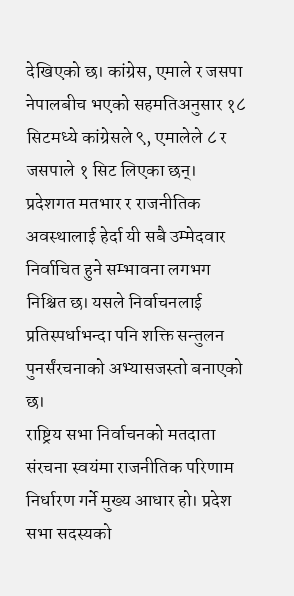देखिएको छ। कांग्रेस, एमाले र जसपा नेपालबीच भएको सहमतिअनुसार १८ सिटमध्ये कांग्रेसले ९, एमालेले ८ र जसपाले १ सिट लिएका छन्। प्रदेशगत मतभार र राजनीतिक अवस्थालाई हेर्दा यी सबै उम्मेदवार निर्वाचित हुने सम्भावना लगभग निश्चित छ। यसले निर्वाचनलाई प्रतिस्पर्धाभन्दा पनि शक्ति सन्तुलन पुनर्संरचनाको अभ्यासजस्तो बनाएको छ।
राष्ट्रिय सभा निर्वाचनको मतदाता संरचना स्वयंमा राजनीतिक परिणाम निर्धारण गर्ने मुख्य आधार हो। प्रदेश सभा सदस्यको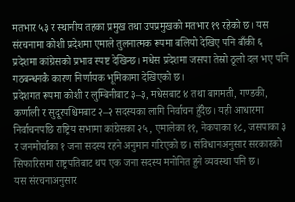मतभार ५३ र स्थानीय तहका प्रमुख तथा उपप्रमुखको मतभार १९ रहेको छ। यस संरचनामा कोशी प्रदेशमा एमाले तुलनात्मक रूपमा बलियो देखिए पनि बाँकी ६ प्रदेशमा कांग्रेसको प्रभाव स्पष्ट देखिन्छ। मधेस प्रदेशमा जसपा तेस्रो ठूलो दल भए पनि गठबन्धनकै कारण निर्णायक भूमिकामा देखिएको छ।
प्रदेशगत रूपमा कोशी र लुम्बिनीबाट ३–३, मधेसबाट ४ तथा बागमती, गण्डकी, कर्णाली र सुदूरपश्चिमबाट २–२ सदस्यका लागि निर्वाचन हुँदैछ। यही आधारमा निर्वाचनपछि राष्ट्रिय सभामा कांग्रेसका २५, एमालेका ११, नेकपाका १८, जसपाका ३ र जनमोर्चाका १ जना सदस्य रहने अनुमान गरिएको छ। संविधानअनुसार सरकारको सिफारिसमा राष्ट्रपतिबाट थप एक जना सदस्य मनोनित हुने व्यवस्था पनि छ।
यस संरचनाअनुसार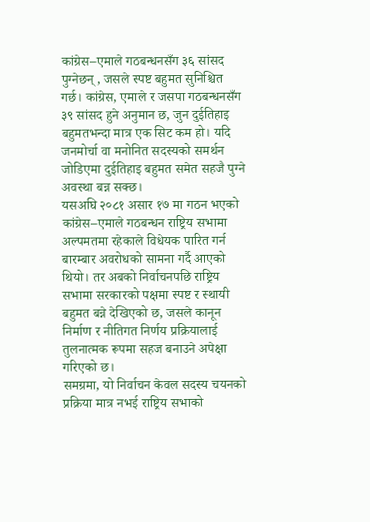कांग्रेस–एमाले गठबन्धनसँग ३६ सांसद पुग्नेछन्, जसले स्पष्ट बहुमत सुनिश्चित गर्छ। कांग्रेस, एमाले र जसपा गठबन्धनसँग ३९ सांसद हुने अनुमान छ, जुन दुईतिहाइ बहुमतभन्दा मात्र एक सिट कम हो। यदि जनमोर्चा वा मनोनित सदस्यको समर्थन जोडिएमा दुईतिहाइ बहुमत समेत सहजै पुग्ने अवस्था बन्न सक्छ।
यसअघि २०८१ असार १७ मा गठन भएको कांग्रेस–एमाले गठबन्धन राष्ट्रिय सभामा अल्पमतमा रहेकाले विधेयक पारित गर्न बारम्बार अवरोधको सामना गर्दै आएको थियो। तर अबको निर्वाचनपछि राष्ट्रिय सभामा सरकारको पक्षमा स्पष्ट र स्थायी बहुमत बन्ने देखिएको छ, जसले कानून निर्माण र नीतिगत निर्णय प्रक्रियालाई तुलनात्मक रूपमा सहज बनाउने अपेक्षा गरिएको छ।
समग्रमा, यो निर्वाचन केवल सदस्य चयनको प्रक्रिया मात्र नभई राष्ट्रिय सभाको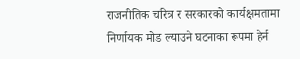राजनीतिक चरित्र र सरकारको कार्यक्षमतामा निर्णायक मोड ल्याउने घटनाका रूपमा हेर्न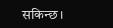सकिन्छ।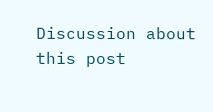Discussion about this post